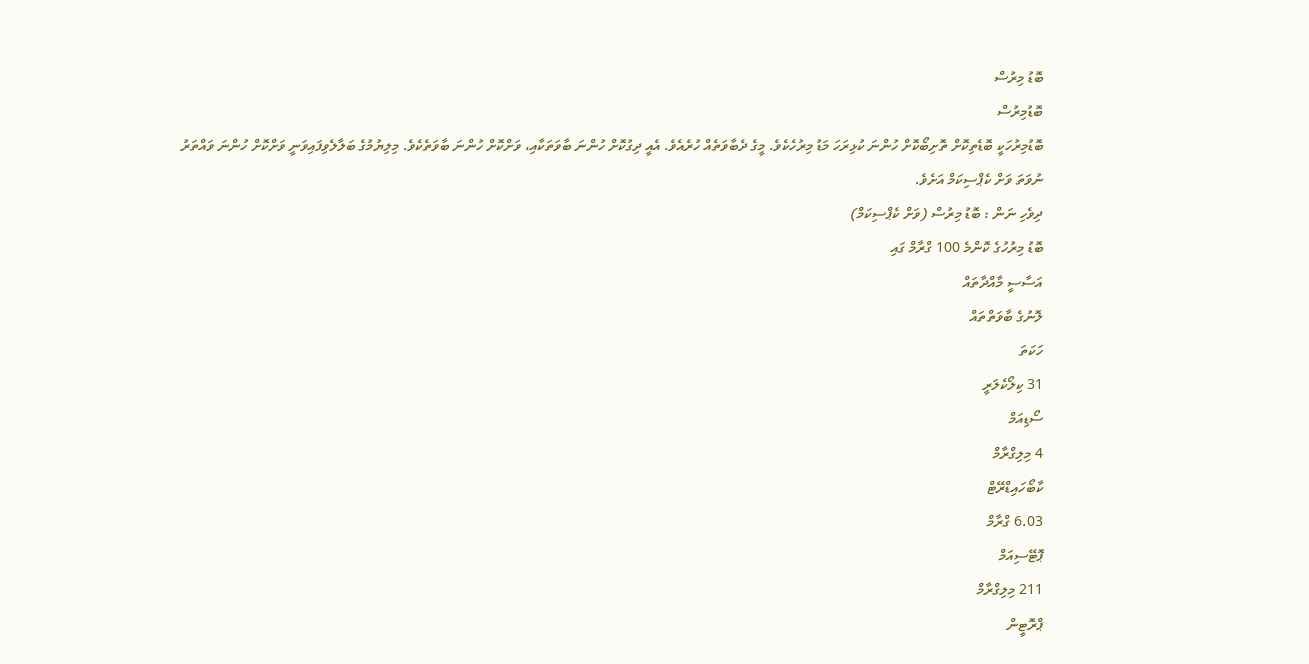ބޮޑު މިރުސް
ބޮޑުމިރުސް
ބޮޑުމިރުހަކީ ބޮޑެތިކޮށް ތޮށިބޯކޮށް ހުންނަ ކުޅިރަހަ މަޑު މިރުހެކެވެ. މީގެ ދެބާވަތެއް ހުރެއެވެ. އެއީ ދިގުކޮށް ހުންނަ ބާވަތަކާއި، ވަށްކޮށް ހުންނަ ބާވަތެކެވެ. މިލިޔުމުގެ ބަލާލެވިފައިވަނީ ވަށްކޮށް ހުންނަ ވައްތަރު ނުވަތަ ވަށް ކެޕްސިކަމް އަށެވެ.
ދިވެހި ނަން : ބޮޑު މިރުސް (ވަށް ކެޕްސިކަމް)
ބޮޑު މިރުހުގެ ކޮންމެ 100 ގްރާމް ގައި
އަސާސީ މާއްދާތައް
ލޮނުގެ ބާވަތްތައް
ހަކަތަ
31 ކިލޯކެލަރީ
ސޯޑިއަމް
4 މިލިގްރާމް
ކާބޯހައިޑްރޭޓް
6.03 ގްރާމް
ޕޮޓޭސިއަމް
211 މިލިގްރާމް
ޕްރޮޓީން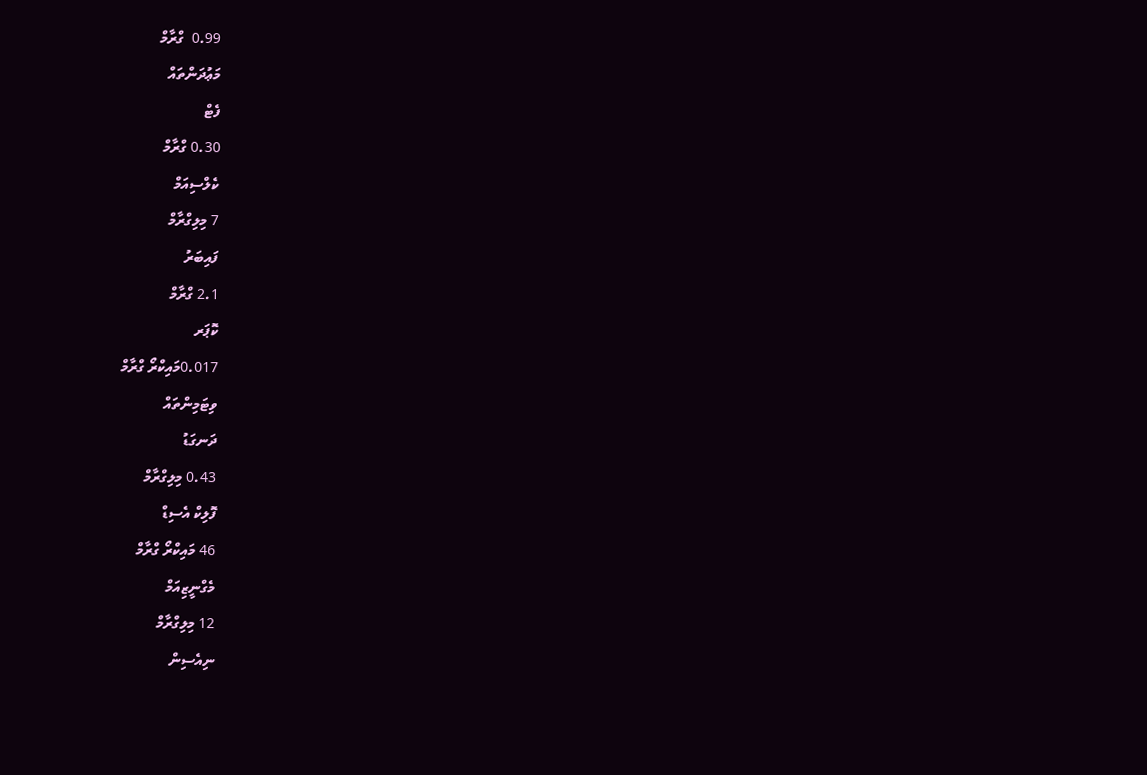0.99  ގްރާމް
މަޢުދަންތައް
ފެޓް
0.30 ގްރާމް
ކެލްސިއަމް
7 މިލިގްރާމް
ފައިބަރު
2.1 ގްރާމް
ކޮޕަރ
0.017މައިކްރޯ ގްރާމް
ވިޓަމިންތައް
ދަނގަޑު
0.43 މިލިގްރާމް
ފޮލިކް އެސިޑް
46 މައިކްރޯ ގްރާމް
މެގްނީޒިއަމް
12 މިލިގްރާމް
ނިއެސިން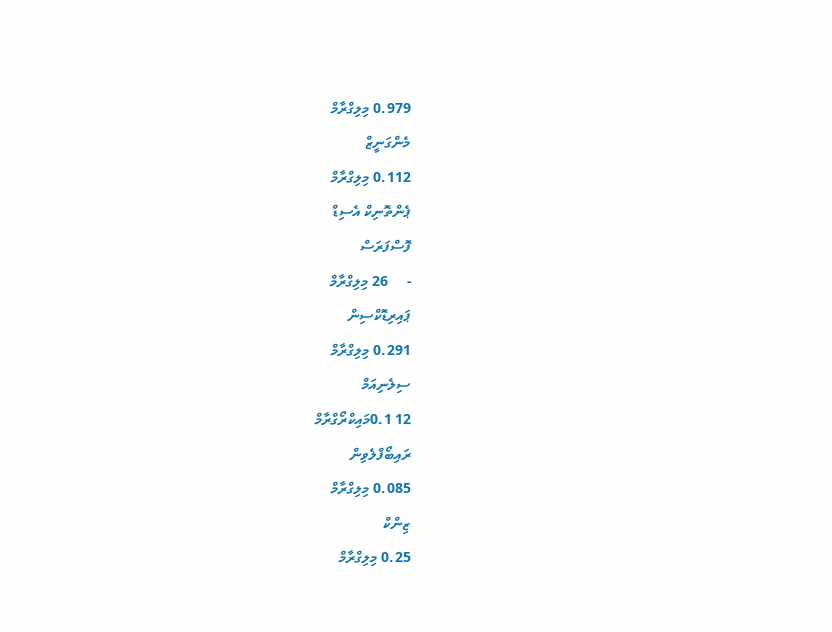0.979 މިލިގްރާމް
މެންގަނީޒް
0.112 މިލިގްރާމް
ޕެންތޮނިކް އެސިޑް
ފޮސްފަރަސް
-     26 މިލިގްރާމް
ޕައިރިޑޮކްސިން
0.291 މިލިގްރާމް
ސިލެނިއަމް
12 0.1މައިކްރޯގްރާމް
ރައިބޯފްލެވިން
0.085 މިލިގްރާމް
ޒިންކް
0.25 މިލިގްރާމް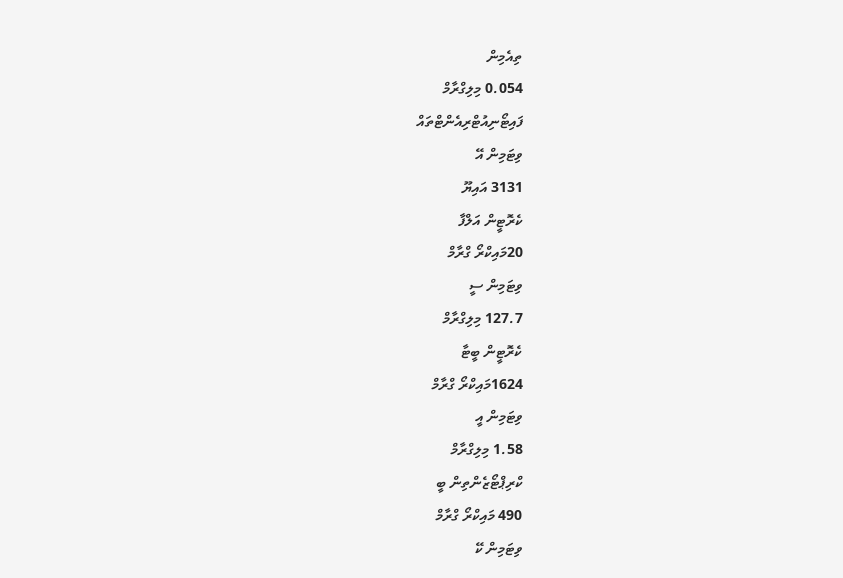ތިއެމިން
0.054 މިލިގްރާމް
ފައިޓޯނިއުޓްރިއެންޓްތައް
ވިޓަމިން އޭ
3131 އައިޔޫ
ކެރޮޓީން އަލްފާ
20މައިކްރޯ ގްރާމް
ވިޓަމިން ސީ
127.7 މިލިގްރާމް
ކެރޮޓީން ބީޓާ
1624މައިކްރޯ ގްރާމް
ވިޓަމިން އީ
1.58 މިލިގްރާމް
ކްރިޕްޓޯޒެންތިން ބީ
490 މައިކްރޯ ގްރާމް
ވިޓަމިން ކޭ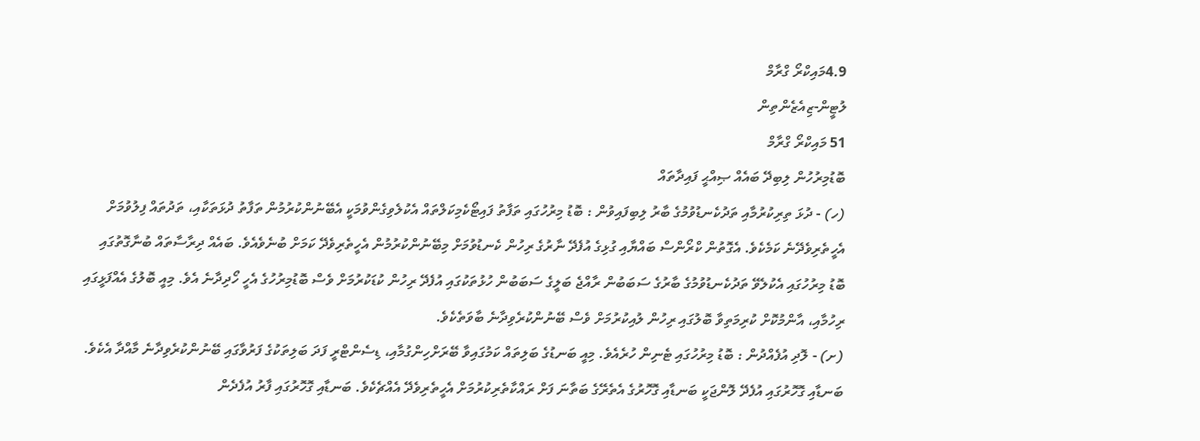4.9މައިކްރޯ ގްރާމް
ލުޓީން-ޒިއެޒެންތިން
51 މައިކްރޯ ގްރާމް
ބޮޑުމިރުހުން ލިބިދޭ ބައެއް ޞިއްޙީ ފައިދާތައް
(ހ) - ދުޅަ ތިރިކުރުމާއި ތަދުކެނޑުވުމުގެ ބާރު ލިބިފައިވުން : ބޮޑު މިރުހުގައި ތަފާތު ފައިޓޯކެމިކަލްތައް އެކުލެވިގެންވުމަކީ އެބޭނުންކުރުމުން ތަފާތު ދުޅަތަކާއި، ތަދުތައް ފިލުވުމަށް އެހީތެރިވެދޭނެ ކަމެކެވެ. އެގޮތުން ކްރޯންސް ބައްޔާއި ގުޅިގެ އުފެދޭ ނާރުގެ ރިހުން ކެނޑުވުމަށް މިބޭނުންކުރުމުން އެހީތެރިވެދޭ ކަމަށް ބުނެވެއެވެ. ބައެއް ދިރާސާތައް ބުނާގޮތުގައި ބޮޑު މިރުހުގައި އެކުލެވޭ ތަދުކެނޑުވުމުގެ ބާރުގެ ސަބަބުން ރާއްޖެ ބަލީގެ ސަބަބުން ހުޅުތަކުގައި އުފެދޭ ރިހުން ކުޑަކުރުމަށް ވެސް ބޮޑުމިރުހުގެ އެހީ ހޯދިދާނެ އެވެ. މިއީ ބޮލުގެ އެއްފަޅީގައި ރިހުމާއި، އާންމުކޮށް ކުރިމަތިވާ ބޮލުގައި ރިހުން ލުއިކުރުމަށް ވެސް ބޭނުންކުރެވިދާނެ ބާވަތެކެވެ.
(ށ) - ލޮދި އުފެއްދުން : ބޮޑު މިރުހުގައި ޓެނިން ހުރެއެވެ. މިއީ ބަނޑުގެ ބަލިތައް ކަމުގައިވާ ބޭރަށްހިންގުމާއި، ޑިސެންޓްރީ ފަދަ ބަލިތަކުގެ ފަރުވާގައި ބޭނުންކުރެވިދާނެ މާއްދާ އެކެވެ. ބަނޑާއި ގޮހޮރުގައި އުފެދޭ ލޮންޖަކީ ބަނޑާއި ގޮހޮރުގެ އެތެރޭގެ ބަތާނަ ފަށް ރައްކާތެރިކުރުމަށް އެހީތެރިވެދޭ އެއްޗެކެވެ. ބަނޑާއި ގޮހޮރުގައި ފާރު އުފެދެން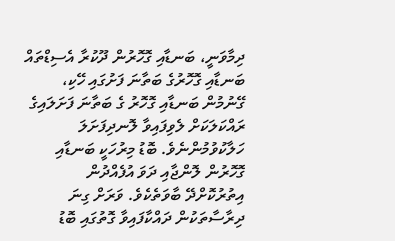ދިމާވަނީ، ބަނޑާއި ގޮހޮރުން ދޫކުރާ އެސިޑްތައް ބަނޑާއި ގޮހޮރުގެ ބަތާނަ ފަށުގައި ހޭކި، ގޭނުމުން ބަނޑާއި ގޮހޮރު ގެ ބަތާނަ ފަށަލައިގެ ރައްކަލަކަށް ލެވިފައިވާ ލޮނދިފަށަލަ ހަލާކުވުމުންނެވެ. ބޮޑު މިރުހަކީ ބަނޑާއި ގޮހޮރުން ލޮންޖާއި ދަވަ އުފެއްދުން އިތުރުކޮށްދޭ ބާވަތެކެވެ. ވަރަށް ގިނަ ދިރާސާތަކުން ދައްކާފައިވާ ގޮތުގައި ބޮޑު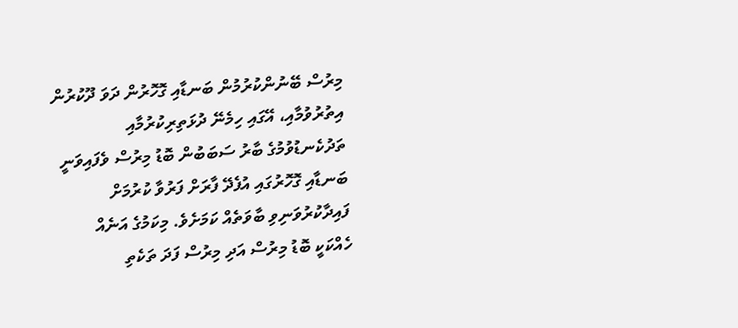މިރުސް ބޭނުންކުރުމުން ބަނޑާއި ގޮހޮރުން ދަވަ ދޫކުރުން އިތުރުވުމާއި، އޭގައި ހިމެނޭ ދުޅަތިރިކުރުމާއި ތަދުކެނޑުވުމުގެ ބާރު ސަބަބުން ބޮޑު މިރުސް ވެފައިވަނީ ބަނޑާއި ގޮހޮރުގައި އުފެދޭ ފާރަށް ފަރުވާ ކުރުމަށް ފައިދާކުރުވަނިވި ބާވަތެއް ކަމަށެވެ. މިކަމުގެ އަނެއް ހެއްކަކީ ބޮޑު މިރުސް އަދި މިރުސް ފަދަ ތަކެތި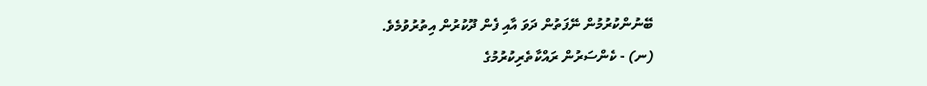ބޭނުންކުރުމުން ނޭފަތުން ދަވަ އާއި ފެން ދޫކުރުން އިތުރުވުމެވެ.
(ނ) - ކެންސަރުން ރައްކާތެރިކުރުމުގެ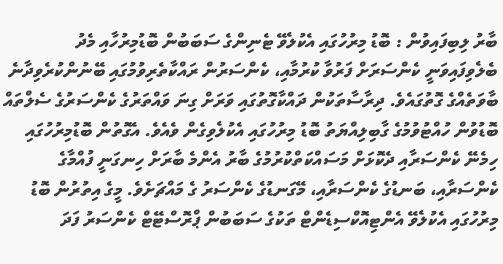ބާރު ލިބިފައިވުން : ބޮޑު މިރުހުގައި އެކުލެވޭ ޓެނިންގެ ސަބަބުން ބޮޑުމިރުހާއި މެދު ބެލެވިފައިވަނީ ކެންސަރަށް ފަރުވާ ކުރުމާއި، ކެންސަރުން ރައްކާތެރިވުމުގައި ބޭނުންކުރެވިދާނެ ބާވަތެއްގެ ގޮތުގައެވެ. ދިރާސާތަކުން ދައްކާގޮތުގައި ވަރަށް ގިނަ ވައްތަރުގެ ކެންސަރުގެ ސެލްތައް ބޮޑުވުން ހުއްޓުވުމުގެ ގާބިލިއްޔަތު ބޮޑު މިރުހުގައި އެކުލެވިގެން ވެއެވެ. އެގޮތުން ބޮޑުމިރުހުގައި ހިމެނޭ ކެންސަރާއި ދެކޮޅަށް މަސައްކަތްކުރުމުގެ ބާރު އެންމެ ބާރަށް ހިނގަނީ ފުއްމާގެ ކެންސަރާއި، ބަނޑުގެ ކެންސަރާއި، މޭގަނޑުގެ ކެންސަރު ގެ މައްޗަށެވެ. މީގެ އިތުރުން ބޮޑު މިރުހުގައި އެކުލެވޭ އެންޓިއޮކްސިޑެންޓް ތަކުގެ ސަބަބުން ޕްރޮސްޓޭޓް ކެންސަރު ފަދަ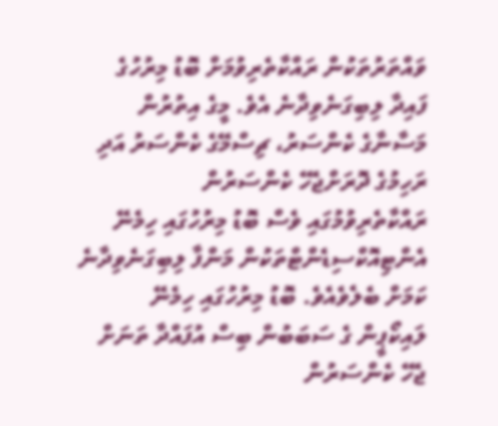ވައްތަރުތަކުން ރައްކާތެރިވުމަށް ބޮޑު މިރުހުގެ ފައިދާ ލިބިގަނެވިދާނެ އެވެ. މީގެ އިތުރުން މަސާނާގެ ކެންސަރު، ޗިސްމޭގެ ކެންސަރު އަދި ރަހިމުގެ ދޮރަށްޖެހޭ ކެންސަރުން ރައްކާތެރިވުމުގައި ވެސް ބޮޑު މިރުހުގައި ހިމެނޭ އެންޓިއޮކްސިޑެންޓްތަކުން މަންފާ ލިބިގަނެވިދާނެ ކަމަށް ބެލެވެއެވެ. ބޮޑު މިރުހުގައި ހިމެނޭ ލައިކޯޕީން ގެ ސަބަބުން ބިސް އުފައްދާ ތަނަށް ޖެހޭ ކެންސަރުން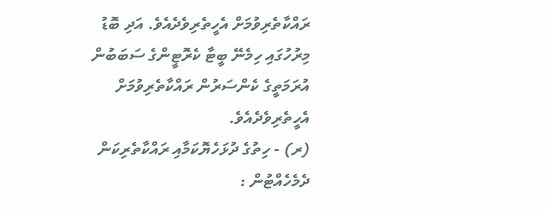ރައްކާތެރިވުމަށް އެހީތެރިވެދެއެވެ. އަދި ބޮޑު މިރުހުގައި ހިމެނޭ ބީޓާ ކެރޮޓީންގެ ސަބަބުން އުރަމަތީގެ ކެންސަރުން ރައްކާތެރިވުމަށް އެހީތެރިވެދެއެވެ.
(ރ) - ހިތުގެ ދުޅަހެޔޮކަމާއި ރައްކާތެރިކަން ދެމެހެއްޓުން :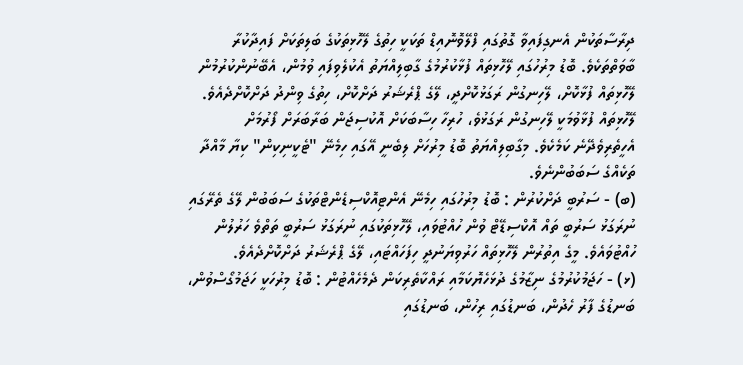ދިރާސާތަކުން އެނގިފައިވާ ގޮތުގައި ފްލޭވޮނޮއިޑް ތަކަކީ ހިތުގެ ލޭހޮޅިތަކުގެ ބަލިތަކަށް ފައިދާކުރާ ބާވަތްތަކެވެ. ބޮޑު މިރުހުގައި ލޭހޮޅިތައް ފުޅާކުރުމުގެ ގާބިލިއްޔަތު އެކުލެވިފައި ވުމުން، އެބޭނުންކުރުމުން ލޭހޮޅިތައް ފުޅާކޮށް، ލޭހިނގުން ރަގަޅުކޮށްދީ، ލޭގެ ޕްރެޝަރު ދަށްކޮށް، ހިތުގެ ވިންދު ދަށްކޮށްދެއެވެ. ލޭހޮޅިތައް ފުޅާވުމަކީ ލޭހިނގުން ރަގަޅުވެ، ހުރިހާ ހިސާބަކަށް އޮކުސިޖަން ބަރާބަރަށް ފޯރުމަށް އެހީތެރިވެދޭނެ ކަމެކެވެ. މިގާބިލިއްޔަތު ބޮޑު މިރުހަށް ލިބެނީ އޭގައި ހިމެނޭ "ޓެކީނިކިން" ކިޔާ މާއްދާ ތަކެއްގެ ސަބަބުންނެވެ.
(ބ) - ސަރުބީ ދަށްކުރުން : ބޮޑު މިރުހުގައި ހިމެނޭ އެންޓިއޮކްސިޑެންޓްތަކުގެ ސަބަބުން ލޭގެ ތެރޭގައި ނުރަގަޅު ސަރުބީ ތައް އޮކްސިޑޭޓް ވުން ހުއްޓުވައި، ލޭހޮޅިތަކުގައި ނުރަގަޅު ސަރުބީ ތަތްވެ ހަރުލުން ހުއްޓުވައެވެ. މީގެ އިތުރުން ލޭހޮޅިތައް ހަރުވިޔަނުދީ ހިފަހައްޓައި، ލޭގެ ޕްރެޝަރު ދަށްކޮށްދެއެވެ.
(ޅ) - ހަޖަމުކުރުމުގެ ނިޒާމުގެ ދުޅަހެޔޮކަމާއި ރައްކާތެރިކަން ދެމެހެއްޓުން : ބޮޑު މިރުހަކީ ހަޖަމުގޯސްވުން، ބަނޑުގެ ފާރު ހެދުން، ބަނޑުގައި ރިހުން، ބަނޑުގައި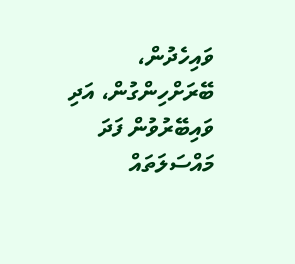ވައިހެދުން، ބޭރަށްހިންގުން، އަދި ވައިބޭރުވުން ފަދަ މައްސަލަތައް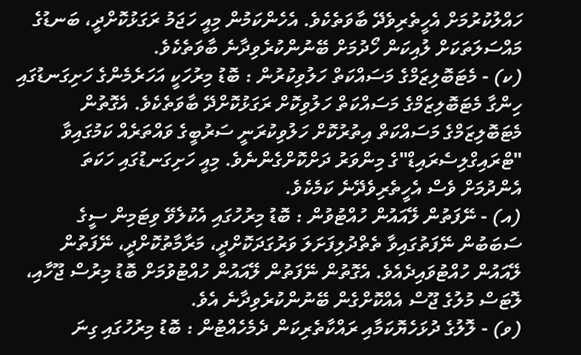ހައްލުކުރުމަށް އެހީތެރިވެދޭ ބާވަތެކެވެ. އެހެންކަމުން މިއީ ހަޖަމު ރަގަޅުކޮށްދީ، ބަނޑުގެ މައްސަލަތަކަށް ލުއިކަން ހޯދުމަށް ބޭނުންކުރެވިދާނެ ބާވަތެކެވެ.
(ކ) - މެޓަބޮލިޒަމްގެ މަސައްކަތް ހަލުވިކުރުން : ބޮޑު މިރުހަކީ އަހަރެމެންގެ ހަށިގަނޑުގައި ހިންގާ މެޓަބޮލިޒަމްގެ މަސައްކަތް ހަލުވިކޮށް ރަގަޅުކޮށްދޭ ބާވަތެކެވެ. އެގޮތުން މެޓަބޮލިޒަމްގެ މަސައްކަތް އިތުރުކޮށް ހަލުވިކުރަނީ ސަރުބީގެ ވައްތަރެއް ކަމުގައިވާ "ޓްރައިގްލިސެރައިޑް"ގެ މިންވަރު ދަށްކޮށްގެންނެވެ. މިއީ ހަށިގަނޑުގައި ހަކަތަ އެންދުމަށް ވެސް އެހީތެރިވެދޭނެ ކަމެކެވެ.
(އ) - ނޭފަތުން ލޭއައުން ހުއްޓުވުން : ބޮޑު މިރުހުގައި އެކުލެވޭ ވިޓަމިން ސީގެ ސަބަބުން ނޭފަތުގައިވާ ތެތްދުލިފަށަލަ ވަރުގަދަކޮށްދީ، މަރާމާތުކޮށްދީ، ނޭފަތުން ލޭއައުން ހުއްޓުވައިދެއެވެ. އެގޮތުން ނޭފަތުން ލޭއައުން ހުއްޓުވުމަށް ބޮޑު މިރުސް ޖޫހާއި، ލޮޓަސް މުލުގެ ޖޫސް އެއްކޮށްގެން ބޭނުންކުރެވިދާނެ އެވެ.
(ވ) - ލޮލުގެ ދުޅަހެޔޮކަމާއި ރައްކާތެރިކަން ދެމެހެއްޓުން : ބޮޑު މިރުހުގައި ގިނަ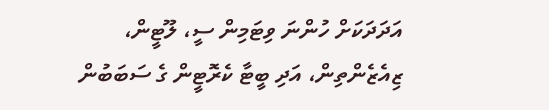އަދަދަކަށް ހުންނަ ވިޓަމިން ސީ، ލޫޓީން، ޒިއެޒެންތިން، އަދި ބީޓާ ކެރޮޓީން ގެ ސަބަބުން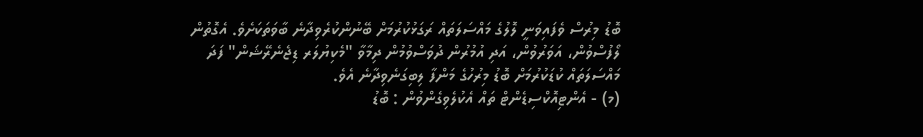ބޮޑު މިރުސް ވެފައިވަނީ ލޮލުގެ މައްސަލަތައް ރަގަޅުކުރުމަށް ބޭނުންކުރެވިދާނެ ބާވަތަކަށެވެ. އެގޮތުން ލޯފުސްވުން، އަވަރުވުން، އަދި އުމުރުން ދުވަސްވުމުން ދިމާވާ "މެކިޔުލަރ ޑިޖެނެރޭޝަން" ފަދަ މައްސަލަތައް ކުޑަކުރުމަށް ބޮޑު މިރުހުގެ މަންފާ ލިބިގަނެވިދާނެ އެވެ.
(މ) - އެންޓިއޮކްސިޑެންޓް ތައް އެކުލެވިގެންވުން : ބޮޑު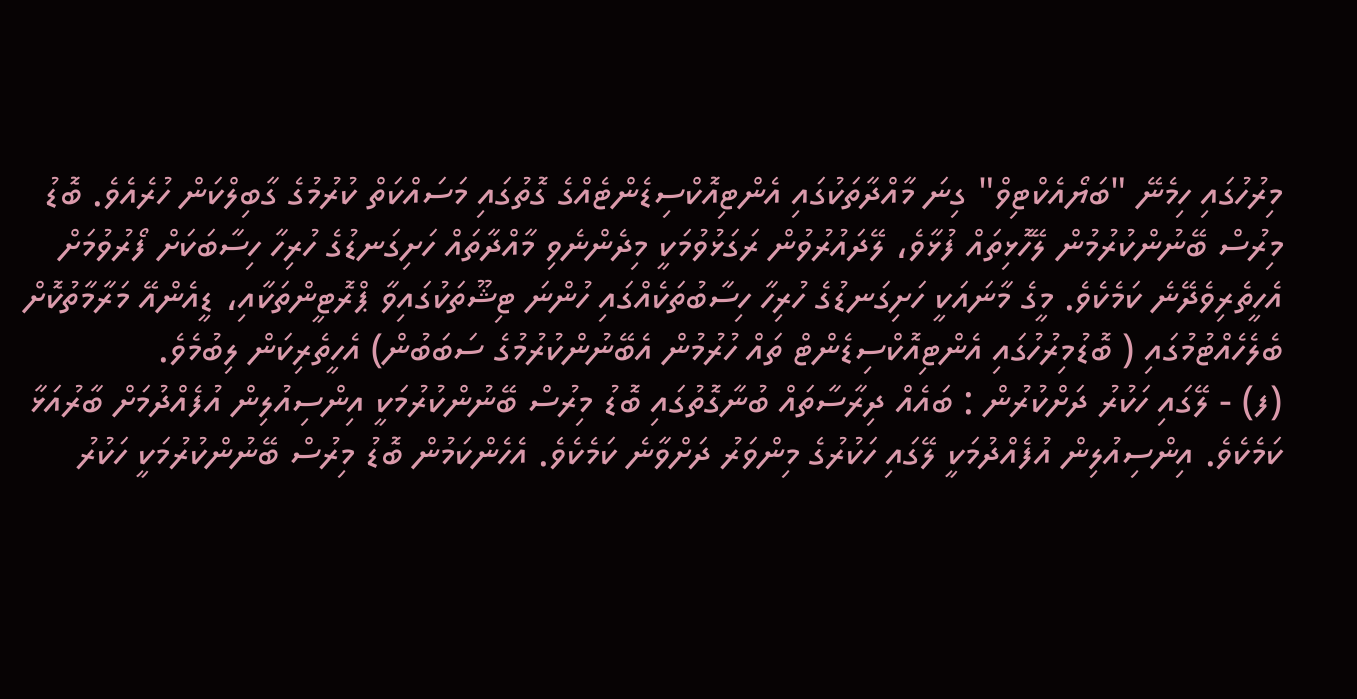މިރުހުގައި ހިމެނޭ "ބަޔޯއެކްޓިވް" ގިނަ މާއްދާތަކުގައި އެންޓިއޮކްސިޑެންޓެއްގެ ގޮތުގައި މަސައްކަތް ކުރުމުގެ ގާބިލްކަން ހުރެއެވެ. ބޮޑު މިރުސް ބޭނުންކުރުމުން ލޭހޮޅިތައް ފުޅާވެ، ލޭދައުރުވުން ރަގަޅުވުމަކީ މިދެންނެވި މާއްދާތައް ހަށިގަނޑުގެ ހުރިހާ ހިސާބަކަށް ފޯރުވުމަށް އެހީތެރިވެދޭނެ ކަމެކެވެ. މީގެ މާނައަކީ ހަށިގަނޑުގެ ހުރިހާ ހިސާބުތަކެއްގައި ހުންނަ ޓިޝޫތަކުގައިވާ ޕްރޮޓީންތަކާއި، ޑީއެންއޭ މަރާމާތުކޮށް ބެލެހެއްޓުމުގައި ( ބޮޑުމިރުހުގައި އެންޓިއޮކްސިޑެންޓް ތައް ހުރުމުން އެބޭނުންކުރުމުގެ ސަބަބުން) އެހީތެރިކަން ލިބުމެވެ.
(ފ) - ލޭގައި ހަކުރު ދަށްކުރުން : ބައެއް ދިރާސާތައް ބުނާގޮތުގައި ބޮޑު މިރުސް ބޭނުންކުރުމަކީ އިންސިއުލިން އުފެއްދުމަށް ބާރުއަޅާ ކަމެކެވެ. އިންސިއުލިން އުފެއްދުމަކީ ލޭގައި ހަކުރުގެ މިންވަރު ދަށްވާނެ ކަމެކެވެ. އެހެންކަމުން ބޮޑު މިރުސް ބޭނުންކުރުމަކީ ހަކުރު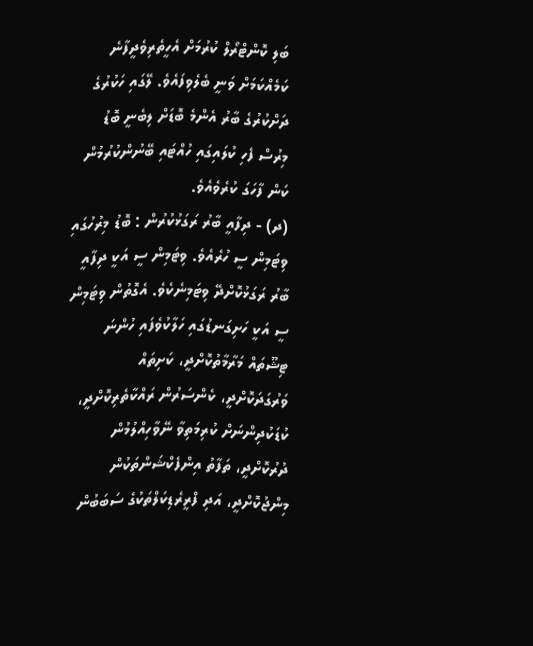ބަލި ކޮންޓްރޯލް ކުރުމަށް އެހީތެރިވެދީފާނެ ކަމެއްކަމަށް ވަނީ ބެލެވިފައެވެ. ލޭގައި ހަކުރުގެ ދަށްކުރުގެ ބާރު އެންމެ ބޮޑަށް ލިބެނީ ބޮޑު މިރުސް ފެހި ކުލައިގައި ހުއްޓައި ބޭނުންކުރުމުން ކަން ފާހަގަ ކުރެވެއެވެ.
(ދ) - ދިފާއީ ބާރު ރަގަޅުކުރުން : ބޮޑު މިރުހުގައި ވިޓަމިން ސީ ހުރެއެވެ. ވިޓަމިން ސީ އަކީ ދިފާއީ ބާރު ރަގަޅުކޮށްދޭ ވިޓަމިނެކެވެ. އެގޮތުން ވިޓަމިން ސީ އަކީ ހަށިގަނޑުގައި ހަލާކުވެފައި ހުންނަ ޓިޝޫތައް މަރާމާތުކޮށްދީ، ކަށިތައް ވަރުގަދަކޮށްދީ، ކެންސަރުން ރައްކާތެރިކޮށްދީ، ކުޑަކުދިންނަށް ކުރިމަތިވާ ނޭވާހިއްލުމުން ދުރުކޮށްދީ، ތަފާތު އިންފެކްޝަންތަކުން މިންޖުކޮށްދީ، އަދި ފްރީރެޑިކަލްތަކުގެ ސަބަބުން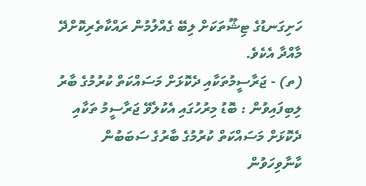ހަށިގަނޑުގެ ޓިޝޫތަކަށް ލިބޭ ގެއްލުމުން ރައްކާތެރިކޮށްދޭ މާއްދާ އެކެވެ.
(ތ) - ޖަރާސީމުތަކާއި ދެކޮޅަށް މަސައްކަތް ކުރުމުގެ ބާރު ލިބިފައިވުން : ބޮޑު މިރުހުގައި އެކުލެވޭ ޖަރާސީމު ތަކާއި ދެކޮޅަށް މަސައްކަތް ކުރުމުގެ ބާރުގެ ސަބަބުން ކާނާވިހަވުން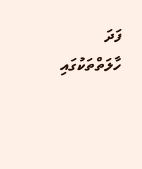ފަދަ ހާލަތްތަކުގައި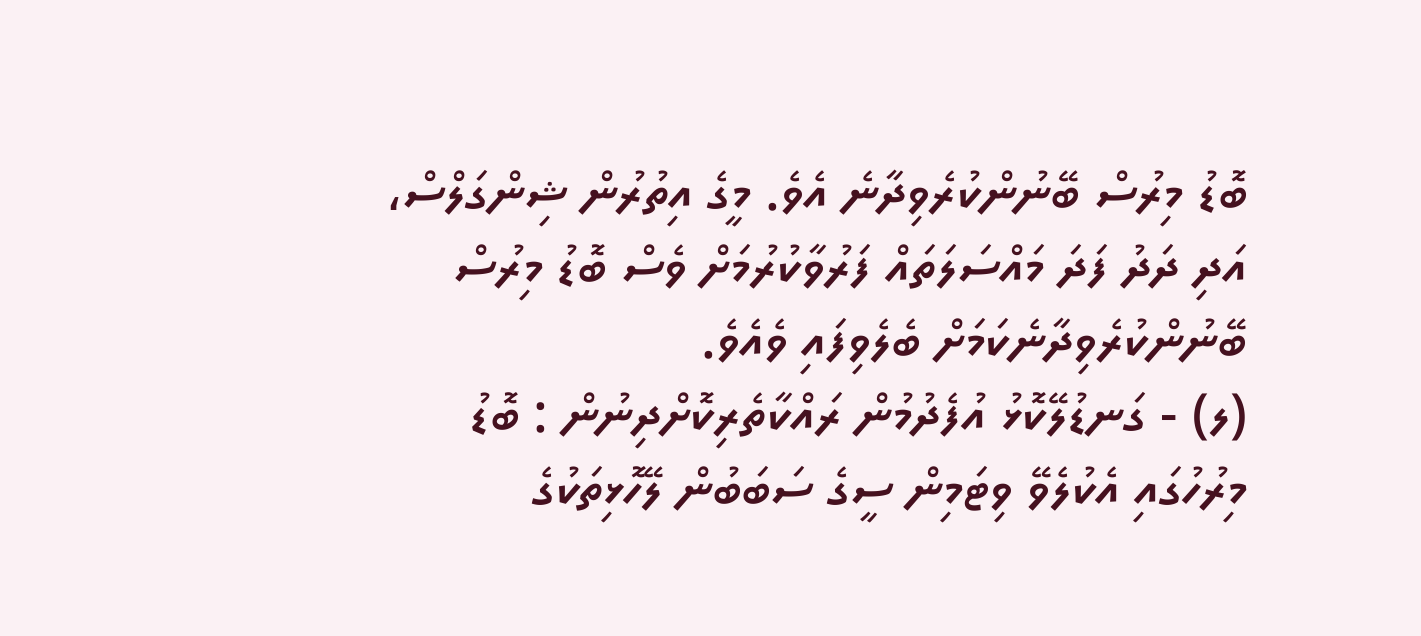ބޮޑު މިރުސް ބޭނުންކުރެވިދާނެ އެވެ. މީގެ އިތުރުން ޝިންގަލްސް، އަދި ދަދު ފަދަ މައްސަލަތައް ފަރުވާކުރުމަށް ވެސް ބޮޑު މިރުސް ބޭނުންކުރެވިދާނެކަމަށް ބެލެވިފައި ވެއެވެ.
(ލ) - ގަނޑުލޭކޮޅު އުފެދުމުން ރައްކާތެރިކޮށްދިނުން : ބޮޑު މިރުހުގައި އެކުލެވޭ ވިޓަމިން ސީގެ ސަބަބުން ލޭހޮޅިތަކުގެ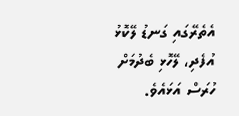އެތެރޭގައި ގަނޑު ލޭކޮޅު އުފެދި، ލޭހޮޅި ބެދުމަށް ހުރަސް އަޅައެވެ.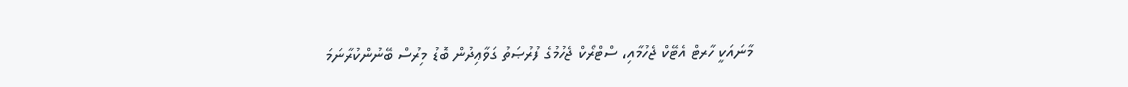މާނައަކީ ހާރޓް އެޓޭކް ޖެހުމާއި، ސްޓްރޯކް ޖެހުމުގެ ފުރުޞަތު ގަވާޢިދުން ބޮޑު މިރުސް ބޭނުންކުރާނަމަ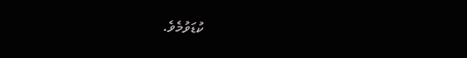ކުޑަވުމެވެ.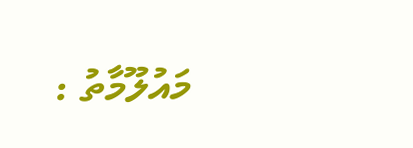މައުލޫމާތު :